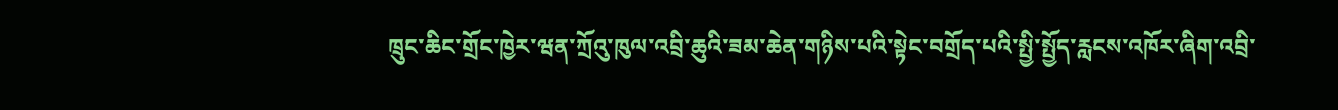ཁྲུང་ཆིང་གྲོང་ཁྱེར་ཝན་ཀྲོའུ་ཁུལ་འབྲི་ཆུའི་ཟམ་ཆེན་གཉིས་པའི་སྟེང་བགྲོད་པའི་སྤྱི་སྤྱོད་རླངས་འཁོར་ཞིག་འབྲི་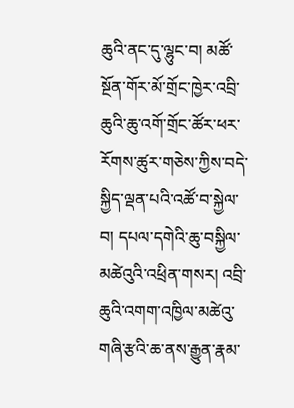ཆུའི་ནང་དུ་ལྷུང་བ། མཚོ་སྔོན་གོར་མོ་གྲོང་ཁྱེར་འབྲི་ཆུའི་ཆུ་འགོ་གྲོང་ཚོར་ཕར་རོགས་ཚུར་གཅེས་ཀྱིས་བདེ་སྐྱིད་ལྡན་པའི་འཚོ་བ་སྐྱེལ་བ། དཔལ་དགེའི་ཆུ་བསྐྱིལ་མཚེའུའི་འཕྲིན་གསར། འབྲི་ཆུའི་འགག་འཁྱིལ་མཚེའུ་གཞི་རྩའི་ཆ་ནས་རྒྱུན་རྣམ་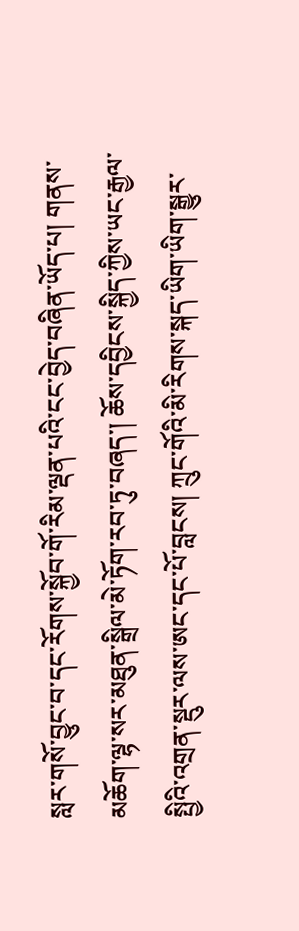སླར་གསོ་བྱུང་བ་དང་རོགས་སྐྱོབ་གོ་རིམ་ལྡན་པའི་ངང་བྱེད་བཞིན་ཡོད་པ། གནས་མཆོག་ལྷ་སར་མཐུན་སྒྲིལ་མེ་ཏོག་རབ་ཏུ་བཞད་། ཆོས་དབྱིངས་སྐྱིད་ཀྱིས་ཡང་རྒྱལ་སྤྱིའི་འགྲན་སྡུར་ལས་ཨང་དང་པོ་བླངས། ཀྲུང་གོའི་མི་རིགས་སྐད་ཡིག་ཡིག་སྒྱུར་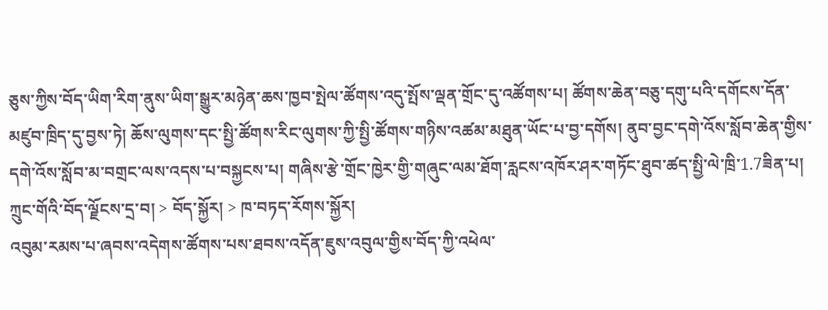ཅུས་ཀྱིས་བོད་ཡིག་རིག་ནུས་ཡིག་སྒྱུར་མཉེན་ཆས་ཁྱབ་སྤེལ་ཚོགས་འདུ་སྤོས་ལྡན་གྲོང་དུ་འཚོགས་པ། ཚོགས་ཆེན་བཅུ་དགུ་པའི་དགོངས་དོན་མཛུབ་ཁྲིད་དུ་བྱས་ཏེ། ཆོས་ལུགས་དང་སྤྱི་ཚོགས་རིང་ལུགས་ཀྱི་སྤྱི་ཚོགས་གཉིས་འཚམ་མཐུན་ཡོང་པ་བྱ་དགོས། ནུབ་བྱང་དགེ་འོས་སློབ་ཆེན་གྱིས་དགེ་འོས་སློབ་མ་བགྲང་ལས་འདས་པ་བསྐྱངས་པ། གཞིས་རྩེ་གྲོང་ཁྱེར་གྱི་གཞུང་ལམ་ཐོག་རླངས་འཁོར་ཤར་གཏོང་ཐུབ་ཚད་སྤྱི་ལེ་ཁྲི་1.7ཟིན་པ།
ཀྲུང་གོའི་བོད་ལྗོངས་དྲ་བ། > བོད་སྐྱོར། > ཁ་བཏད་རོགས་སྐྱོར།
འབུམ་རམས་པ་ཞབས་འདེགས་ཚོགས་པས་ཐབས་འདོན་ཇུས་འབུལ་གྱིས་བོད་ཀྱི་འཕེལ་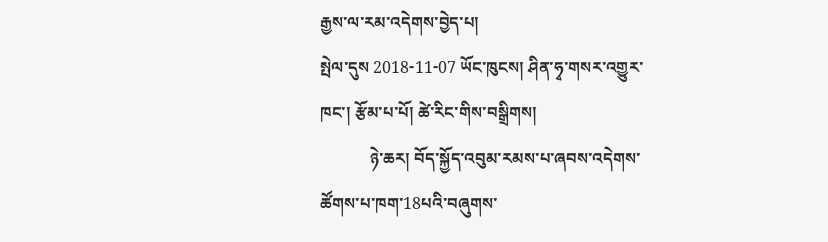རྒྱས་ལ་རམ་འདེགས་བྱེད་པ།
སྤེལ་དུས 2018-11-07 ཡོང་ཁུངས། ཤིན་ཧྭ་གསར་འགྱུར་ཁང་། རྩོམ་པ་པོ། ཚེ་རིང་གིས་བསྒྲིགས།
            ཉེ་ཆར། བོད་སྐྱོད་འབུམ་རམས་པ་ཞབས་འདེགས་ཚོགས་པ་ཁག་18པའི་བཞུགས་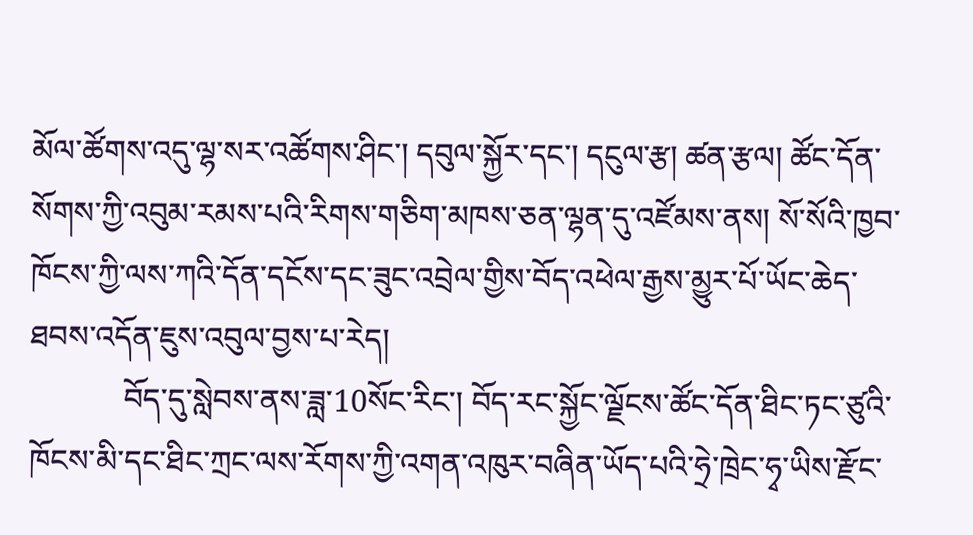མོལ་ཚོགས་འདུ་ལྷ་སར་འཚོགས་ཤིང་། དབུལ་སྐྱོར་དང་། དངུལ་རྩ། ཚན་རྩལ། ཚོང་དོན་སོགས་ཀྱི་འབུམ་རམས་པའི་རིགས་གཅིག་མཁས་ཅན་ལྷན་དུ་འཛོམས་ནས། སོ་སོའི་ཁྱབ་ཁོངས་ཀྱི་ལས་ཀའི་དོན་དངོས་དང་ཟུང་འབྲེལ་གྱིས་བོད་འཕེལ་རྒྱས་མྱུར་པོ་ཡོང་ཆེད་ཐབས་འདོན་ཇུས་འབུལ་བྱས་པ་རེད།
            བོད་དུ་སླེབས་ནས་ཟླ་10སོང་རིང་། བོད་རང་སྐྱོང་ལྗོངས་ཚོང་དོན་ཐིང་ཏང་ཙུའི་ཁོངས་མི་དང་ཐིང་ཀྲང་ལས་རོགས་ཀྱི་འགན་འཁུར་བཞིན་ཡོད་པའི་ཧྲེ་ཁྲེང་ཧྭ་ཡིས་རྫོང་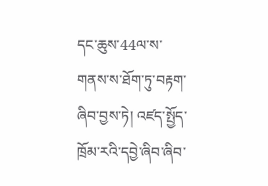དང་ཆུས་44ལ་ས་གནས་ས་ཐོག་ཏུ་བརྟག་ཞིབ་བྱས་ཏེ། འཛད་སྤྱོད་ཁྲོམ་རའི་དབྱེ་ཞིབ་ཞིབ་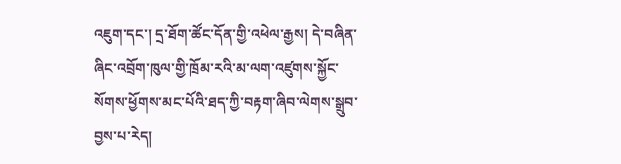འཇུག་དང་། དྲ་ཐོག་ཚོང་དོན་གྱི་འཕེལ་རྒྱས། དེ་བཞིན་ཞིང་འབྲོག་ཁུལ་གྱི་ཁྲོམ་རའི་མ་ལག་འཛུགས་སྐྱོང་སོགས་ཕྱོགས་མང་པོའི་ཐད་ཀྱི་བརྟག་ཞིབ་ལེགས་སྒྲུབ་བྱས་པ་རེད།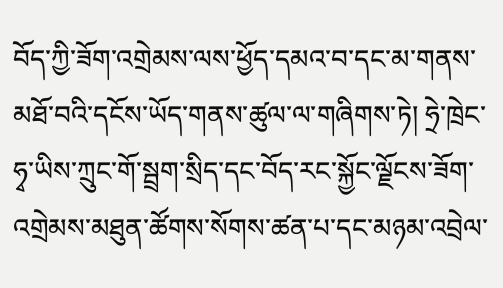བོད་ཀྱི་ཟོག་འགྲེམས་ལས་ཕྱོད་དམའ་བ་དང་མ་གནས་མཐོ་བའི་དངོས་ཡོད་གནས་ཚུལ་ལ་གཞིགས་ཏེ། ཧྲེ་ཁྲེང་ཧྭ་ཡིས་ཀྲུང་གོ་སྦྲག་སྲིད་དང་བོད་རང་སྐྱོང་ལྗོངས་ཟོག་འགྲེམས་མཐུན་ཚོགས་སོགས་ཚན་པ་དང་མཉམ་འབྲེལ་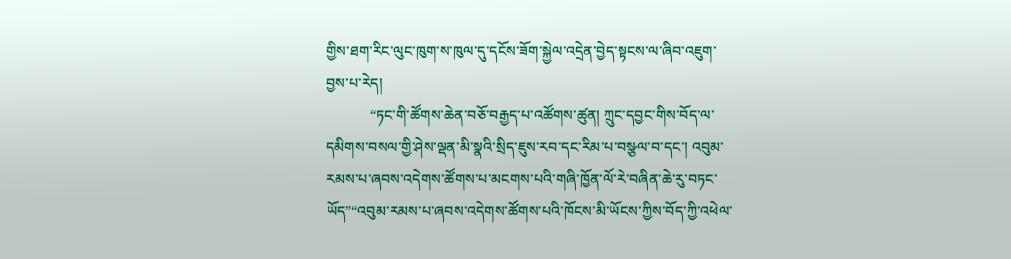གྱིས་ཐག་རིང་ལུང་ཁུག་ས་ཁུལ་དུ་དངོས་ཟོག་སྐྱེལ་འདྲེན་བྱེད་སྟངས་ལ་ཞིབ་འཇུག་བྱས་པ་རེད།
            “ཏང་གི་ཚོགས་ཆེན་བཅོ་བརྒྱད་པ་འཚོགས་ཚུན། ཀྲུང་དབྱང་གིས་བོད་ལ་དམིགས་བསལ་གྱི་ཤེས་ལྡན་མི་སྣའི་སྲིད་ཇུས་རབ་དང་རིམ་པ་བསྩལ་བ་དང་། འབུམ་རམས་པ་ཞབས་འདེགས་ཚོགས་པ་མངགས་པའི་གཞི་ཁྱོན་ལོ་རེ་བཞིན་ཆེ་རུ་བཏང་ཡོད”“འབུམ་རམས་པ་ཞབས་འདེགས་ཚོགས་པའི་ཁོངས་མི་ཡོངས་ཀྱིས་བོད་ཀྱི་འཕེལ་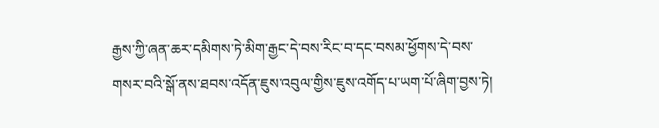རྒྱས་ཀྱི་ཞན་ཆར་དམིགས་ཏེ་མིག་རྒྱང་དེ་བས་རིང་བ་དང་བསམ་ཕྱོགས་དེ་བས་གསར་བའི་སྒོ་ནས་ཐབས་འདོན་ཇུས་འབུལ་གྱིས་ཇུས་འགོད་པ་ཡག་པོ་ཞིག་བྱས་ཏེ།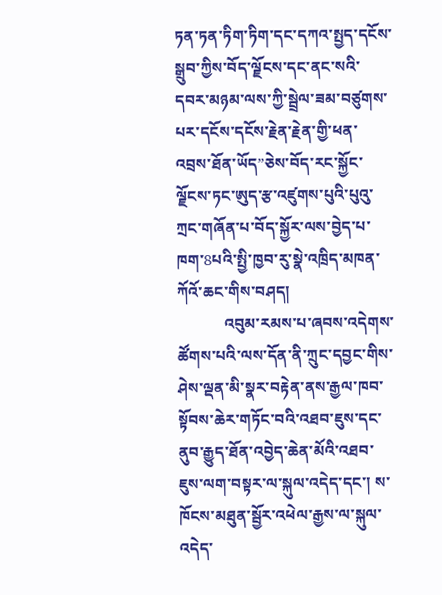ཏན་ཏན་ཏིག་ཏིག་དང་དཀའ་སྤྱད་དངོས་སྒྲུབ་ཀྱིས་བོད་ལྗོངས་དང་ནང་སའི་དབར་མཉམ་ལས་ཀྱི་སྦྲེལ་ཟམ་བཙུགས་པར་དངོས་དངོས་རྗེན་རྗེན་གྱི་ཕན་འབྲས་ཐོན་ཡོད”ཅེས་བོད་རང་སྐྱོང་ལྗོངས་ཏང་ཨུད་རྩ་འཛུགས་པུའི་པུའུ་ཀྲང་གཞོན་པ་བོད་སྐྱོར་ལས་བྱེད་པ་ཁག་8པའི་སྤྱི་ཁྱབ་རུ་སྣེ་འཁྲིད་མཁན་ཀོའོ་ཆང་གིས་བཤད།
            འབུམ་རམས་པ་ཞབས་འདེགས་ཚོགས་པའི་ལས་དོན་ནི་ཀྲུང་དབྱང་གིས་ཤེས་ལྡན་མི་སྣར་བརྟེན་ནས་རྒྱལ་ཁབ་སྟོབས་ཆེར་གཏོང་བའི་འཐབ་ཇུས་དང་ནུབ་རྒྱུད་ཐོན་འབྱེད་ཆེན་མོའི་འཐབ་ཇུས་ལག་བསྟར་ལ་སྐུལ་འདེད་དང་། ས་ཁོངས་མཐུན་སྦྱོར་འཕེལ་རྒྱས་ལ་སྐུལ་འདེད་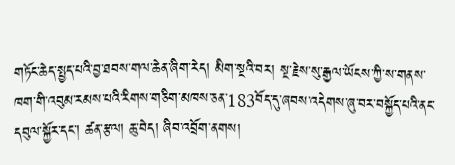གཏོང་ཆེད་སྤྱད་པའི་བྱ་ཐབས་གལ་ཆེན་ཞིག་རེད། མིག་སྔའི་བར། སྔ་རྗེས་སུ་རྒྱལ་ཡོངས་ཀྱི་ས་གནས་ཁག་གི་འབུམ་རམས་པའི་རིགས་གཅིག་མཁས་ཅན་183བོད་དུ་ཞབས་འདེགས་ཞུ་བར་བསྐྱོད་པའི་ནང་དབུལ་སྐྱོར་དང་། ཚན་རྩལ། ཆུ་བེད། ཞིབ་འབྲོག་ནགས།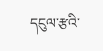དངུལ་རྩའི་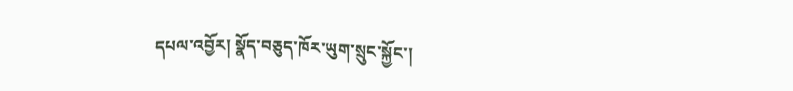དཔལ་འབྱོར། སྣོད་བཅུད་ཁོར་ཡུག་སྲུང་སྐྱོང་།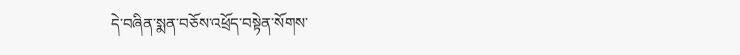དེ་བཞིན་སྨན་བཅོས་འཕྲོད་བསྟེན་སོགས་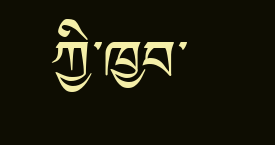ཀྱི་ཁྱབ་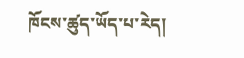ཁོངས་ཚུད་ཡོད་པ་རེད།